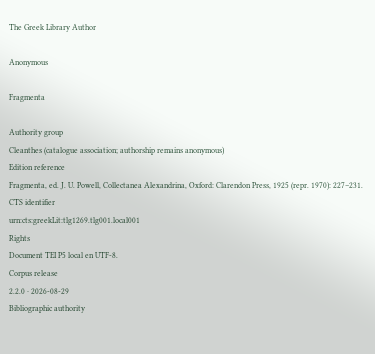The Greek Library Author

Anonymous

Fragmenta

Authority group
Cleanthes (catalogue association; authorship remains anonymous)
Edition reference
Fragmenta, ed. J. U. Powell, Collectanea Alexandrina, Oxford: Clarendon Press, 1925 (repr. 1970): 227–231.
CTS identifier
urn:cts:greekLit:tlg1269.tlg001.local001
Rights
Document TEI P5 local en UTF-8.
Corpus release
2.2.0 · 2026-08-29
Bibliographic authority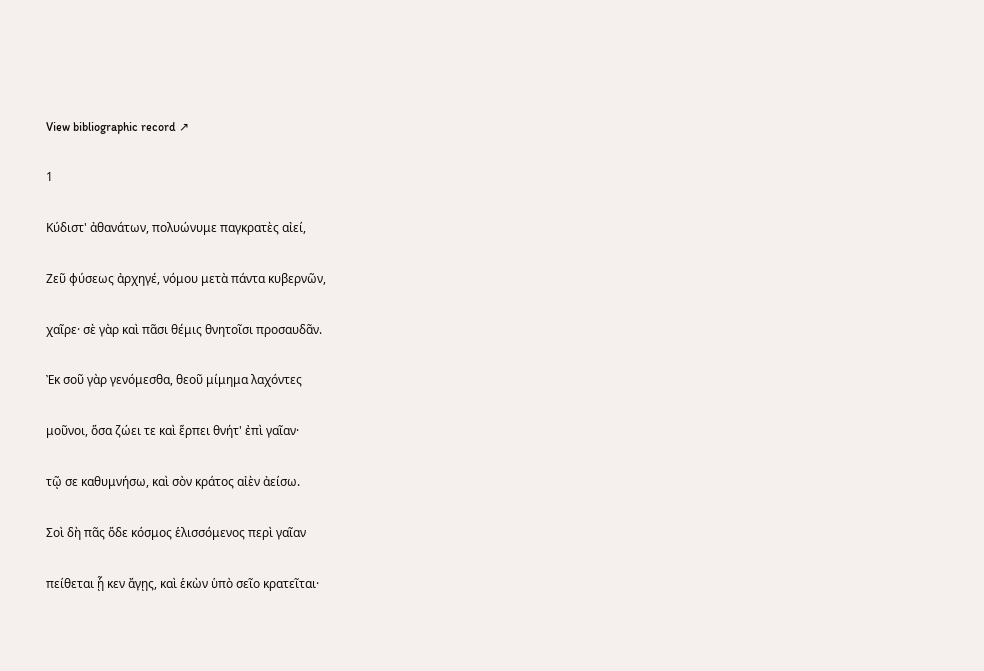View bibliographic record ↗

1

Κύδιστ' ἀθανάτων, πολυώνυμε παγκρατὲς αἰεί,

Ζεῦ φύσεως ἀρχηγέ, νόμου μετὰ πάντα κυβερνῶν,

χαῖρε· σὲ γὰρ καὶ πᾶσι θέμις θνητοῖσι προσαυδᾶν.

Ἐκ σοῦ γὰρ γενόμεσθα, θεοῦ μίμημα λαχόντες

μοῦνοι, ὅσα ζώει τε καὶ ἕρπει θνήτ' ἐπὶ γαῖαν·

τῷ σε καθυμνήσω, καὶ σὸν κράτος αἰὲν ἀείσω.

Σοὶ δὴ πᾶς ὅδε κόσμος ἑλισσόμενος περὶ γαῖαν

πείθεται ᾗ κεν ἄγῃς, καὶ ἑκὼν ὑπὸ σεῖο κρατεῖται·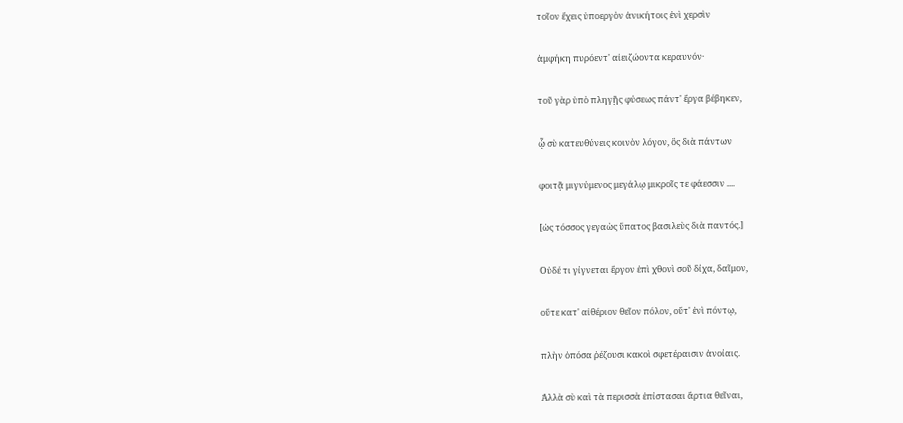τοῖον ἔχεις ὑποεργὸν ἀνικήτοις ἐνὶ χερσὶν

ἀμφήκη πυρόεντ' αἰειζώοντα κεραυνόν·

τοῦ γὰρ ὑπὸ πληγῇς φύσεως πάντ' ἔργα βέβηκεν,

ᾧ σὺ κατευθύνεις κοινὸν λόγον, ὃς διὰ πάντων

φοιτᾷ μιγνύμενος μεγάλῳ μικροῖς τε φάεσσιν ....

[ὡς τόσσος γεγαὼς ὕπατος βασιλεὺς διὰ παντός.]

Οὐδέ τι γίγνεται ἔργον ἐπὶ χθονὶ σοῦ δίχα, δαῖμον,

οὔτε κατ' αἰθέριον θεῖον πόλον, οὔτ' ἐνὶ πόντῳ,

πλὴν ὁπόσα ῥέζουσι κακοὶ σφετέραισιν ἀνοίαις.

Ἀλλὰ σὺ καὶ τὰ περισσὰ ἐπίστασαι ἄρτια θεῖναι,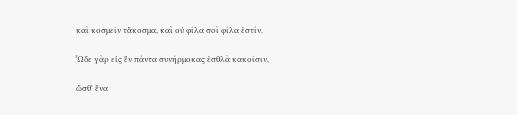καὶ κοσμεῖν τἄκοσμα, καὶ οὐ φίλα σοὶ φίλα ἐστίν.

Ὧδε γὰρ εἰς ἓν πάντα συνήρμοκας ἐσθλὰ κακοῖσιν,

ὥσθ' ἕνα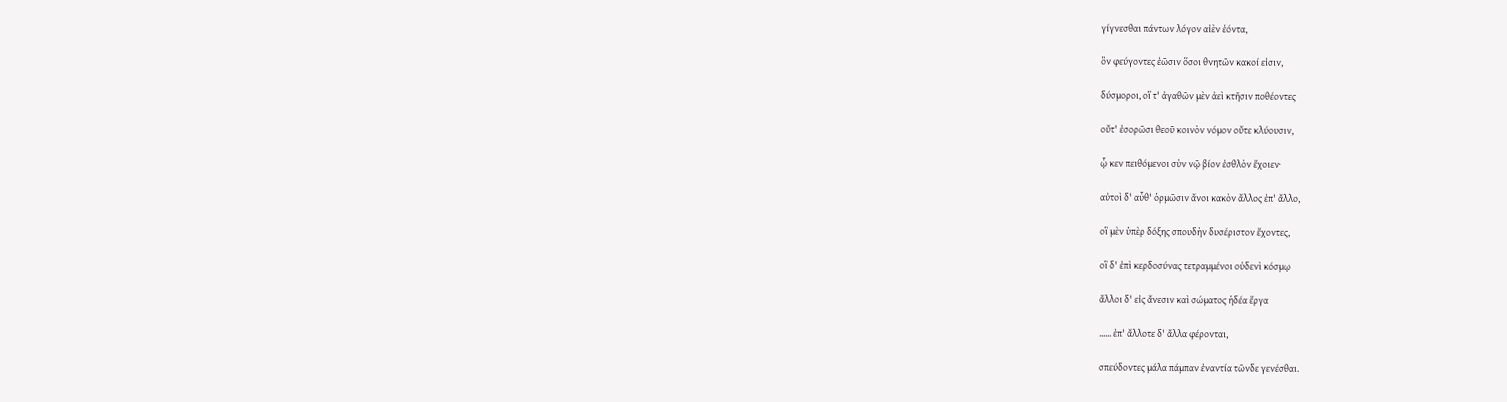γίγνεσθαι πάντων λόγον αἰὲν ἐόντα,

ὃν φεύγοντες ἐῶσιν ὅσοι θνητῶν κακοί εἰσιν,

δύσμοροι, οἵ τ' ἀγαθῶν μὲν ἀεὶ κτῆσιν ποθέοντες

οὔτ' ἐσορῶσι θεοῦ κοινὸν νόμον οὔτε κλύουσιν,

ᾧ κεν πειθόμενοι σὺν νῷ βίον ἐσθλὸν ἔχοιεν·

αὐτοὶ δ' αὖθ' ὁρμῶσιν ἄνοι κακὸν ἄλλος ἐπ' ἄλλο,

οἳ μὲν ὑπὲρ δόξης σπουδὴν δυσέριστον ἔχοντες,

οἳ δ' ἐπὶ κερδοσύνας τετραμμένοι οὐδενὶ κόσμῳ

ἄλλοι δ' εἰς ἄνεσιν καὶ σώματος ἡδέα ἔργα

...... ἐπ' ἄλλοτε δ' ἄλλα φέρονται,

σπεύδοντες μάλα πάμπαν ἐναντία τῶνδε γενέσθαι.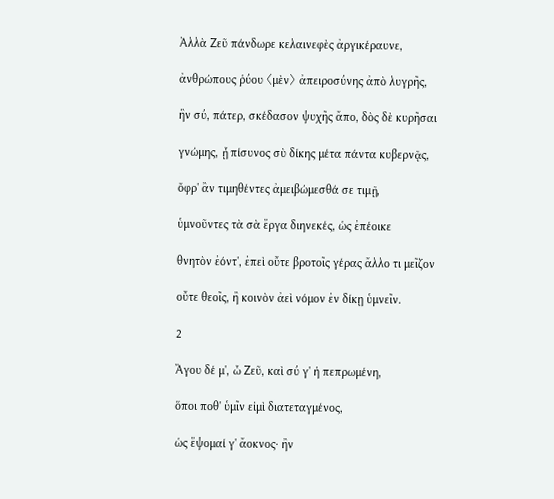Ἀλλὰ Ζεῦ πάνδωρε κελαινεφὲς ἀργικέραυνε,

ἀνθρώπους ῥύου 〈μὲν〉 ἀπειροσύνης ἀπὸ λυγρῆς,

ἣν σύ, πάτερ, σκέδασον ψυχῆς ἄπο, δὸς δὲ κυρῆσαι

γνώμης, ᾗ πίσυνος σὺ δίκης μέτα πάντα κυβερνᾷς,

ὄφρ' ἂν τιμηθέντες ἀμειβώμεσθά σε τιμῇ,

ὑμνοῦντες τὰ σὰ ἔργα διηνεκές, ὡς ἐπέοικε

θνητὸν ἐόντ', ἐπεὶ οὔτε βροτοῖς γέρας ἄλλο τι μεῖζον

οὔτε θεοῖς, ἢ κοινὸν ἀεὶ νόμον ἐν δίκῃ ὑμνεῖν.

2

Ἄγου δέ μ', ὦ Ζεῦ, καὶ σύ γ' ἡ πεπρωμένη,

ὅποι ποθ' ὑμῖν εἰμὶ διατεταγμένος,

ὡς ἕψομαί γ' ἄοκνος· ἢν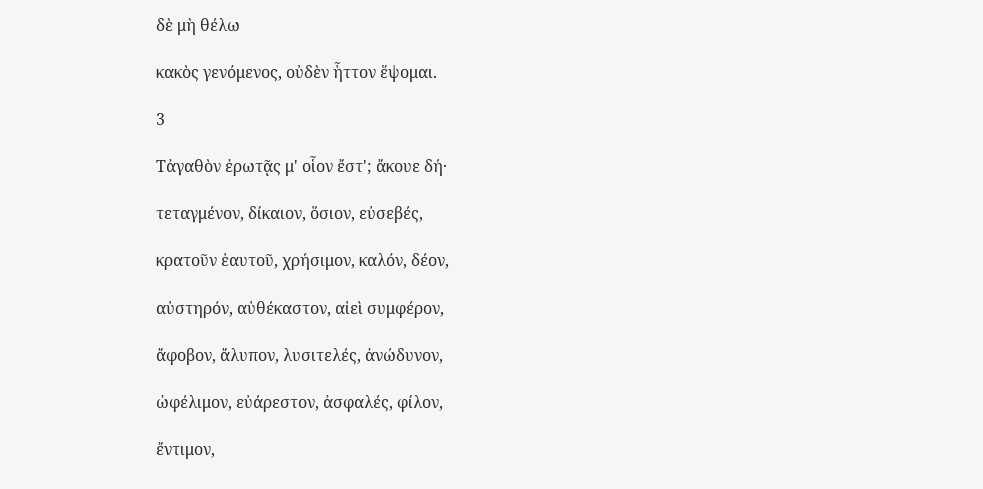δὲ μὴ θέλω

κακὸς γενόμενος, οὐδὲν ἧττον ἕψομαι.

3

Τἀγαθὸν ἐρωτᾷς μ' οἷον ἔστ'; ἄκουε δή·

τεταγμένον, δίκαιον, ὅσιον, εὐσεβές,

κρατοῦν ἑαυτοῦ, χρήσιμον, καλόν, δέον,

αὐστηρόν, αὐθέκαστον, αἰεὶ συμφέρον,

ἄφοβον, ἄλυπον, λυσιτελές, ἀνώδυνον,

ὠφέλιμον, εὐάρεστον, ἀσφαλές, φίλον,

ἔντιμον,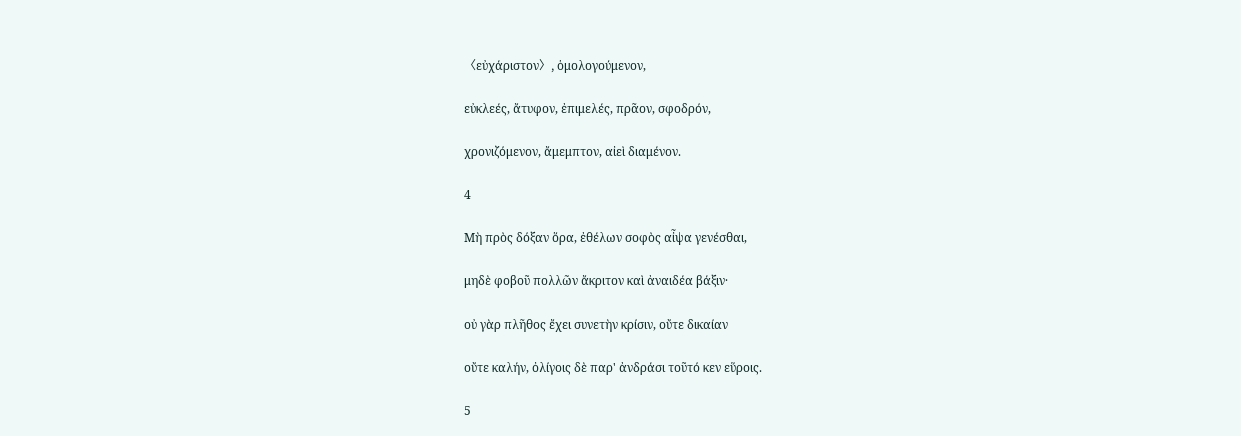〈εὐχάριστον〉, ὁμολογούμενον,

εὐκλεές, ἄτυφον, ἐπιμελές, πρᾶον, σφοδρόν,

χρονιζόμενον, ἄμεμπτον, αἰεὶ διαμένον.

4

Μὴ πρὸς δόξαν ὅρα, ἐθέλων σοφὸς αἶψα γενέσθαι,

μηδὲ φοβοῦ πολλῶν ἄκριτον καὶ ἀναιδέα βάξιν·

οὐ γὰρ πλῆθος ἔχει συνετὴν κρίσιν, οὔτε δικαίαν

οὔτε καλήν, ὀλίγοις δὲ παρ' ἀνδράσι τοῦτό κεν εὕροις.

5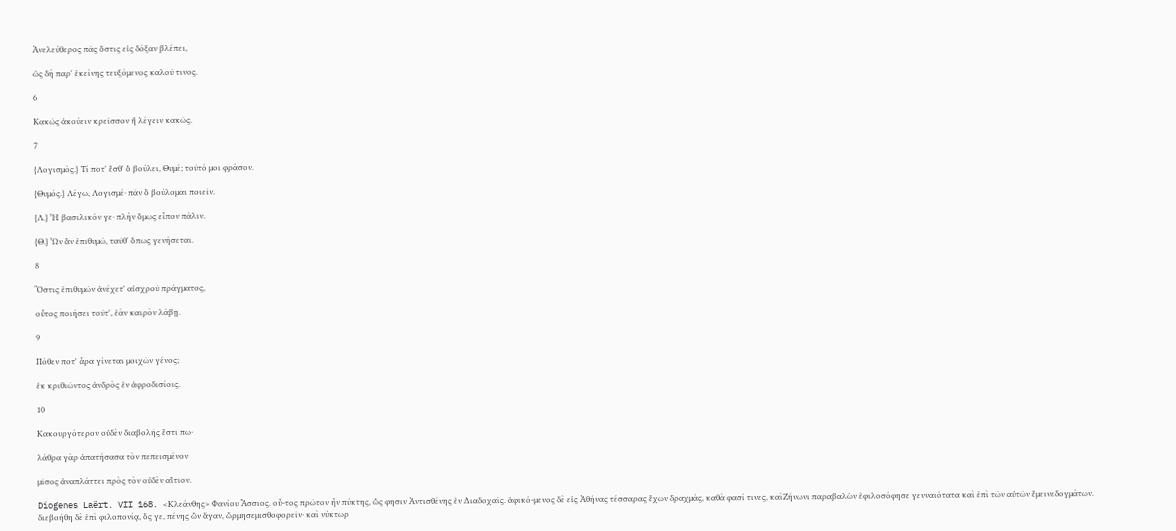Ἀνελεύθερος πᾶς ὅστις εἰς δόξαν βλέπει,

ὡς δὴ παρ' ἐκείνης τευξόμενος καλοῦ τινος.

6

Κακῶς ἀκούειν κρεῖσσον ἢ λέγειν κακῶς.

7

{Λογισμός.} Τί ποτ' ἔσθ' ὃ βούλει, Θυμέ; τοῦτό μοι φράσον.

{Θυμός.} Λέγω, Λογισμέ· πᾶν ὃ βούλομαι ποιεῖν.

{Λ.} Ἦ βασιλικόν γε· πλὴν ὅμως εἶπον πάλιν.

{Θ.} Ὧν ἂν ἐπιθυμῶ, ταῦθ' ὅπως γενήσεται.

8

Ὅστις ἐπιθυμῶν ἀνέχετ' αἰσχροῦ πράγματος,

οὗτος ποιήσει τοῦτ', ἐὰν καιρὸν λάβῃ.

9

Πόθεν ποτ' ἆρα γίνεται μοιχῶν γένος;

ἐκ κριθιῶντος ἀνδρὸς ἐν ἀφροδισίοις.

10

Κακουργότερον οὐδὲν διαβολῆς ἔστι πω·

λάθρα γὰρ ἀπατήσασα τὸν πεπεισμένον

μῖσος ἀναπλάττει πρὸς τὸν οὐδὲν αἴτιον.

Diogenes Laërt. VII 168. <Κλεάνθης> Φανίου Ἄσσιος. οὗ-τος πρῶτον ἦν πύκτης, ὥς φησιν Ἀντισθένης ἐν Διαδοχαῖς. ἀφικό-μενος δὲ εἰς Ἀθήνας τέσσαρας ἔχων δραχμάς, καθὰ φασί τινες, καὶΖήνωνι παραβαλὼν ἐφιλοσόφησε γενναιότατα καὶ ἐπὶ τῶν αὐτῶν ἔμεινεδογμάτων. διεβοήθη δὲ ἐπὶ φιλοπονίᾳ, ὅς γε, πένης ὢν ἄγαν, ὥρμησεμισθοφορεῖν· καὶ νύκτωρ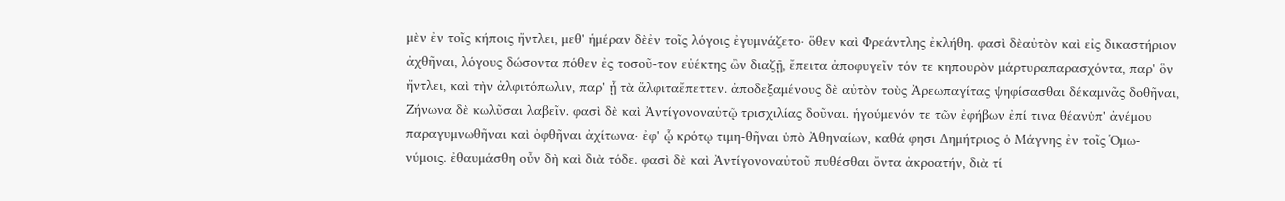μὲν ἐν τοῖς κήποις ἤντλει, μεθ' ἡμέραν δὲἐν τοῖς λόγοις ἐγυμνάζετο· ὅθεν καὶ Φρεάντλης ἐκλήθη. φασὶ δὲαὐτὸν καὶ εἰς δικαστήριον ἀχθῆναι, λόγους δώσοντα πόθεν ἐς τοσοῦ-τον εὐέκτης ὢν διαζῇ, ἔπειτα ἀποφυγεῖν τόν τε κηπουρὸν μάρτυραπαρασχόντα, παρ' ὃν ἤντλει, καὶ τὴν ἀλφιτόπωλιν, παρ' ᾗ τὰ ἄλφιταἔπεττεν. ἀποδεξαμένους δὲ αὐτὸν τοὺς Ἀρεωπαγίτας ψηφίσασθαι δέκαμνᾶς δοθῆναι, Ζήνωνα δὲ κωλῦσαι λαβεῖν. φασὶ δὲ καὶ Ἀντίγονοναὐτῷ τρισχιλίας δοῦναι. ἡγούμενόν τε τῶν ἐφήβων ἐπί τινα θέανὑπ' ἀνέμου παραγυμνωθῆναι καὶ ὀφθῆναι ἀχίτωνα· ἐφ' ᾧ κρότῳ τιμη-θῆναι ὑπὸ Ἀθηναίων, καθά φησι Δημήτριος ὁ Μάγνης ἐν τοῖς Ὁμω-νύμοις. ἐθαυμάσθη οὖν δὴ καὶ διὰ τόδε. φασὶ δὲ καὶ Ἀντίγονοναὐτοῦ πυθέσθαι ὄντα ἀκροατήν, διὰ τί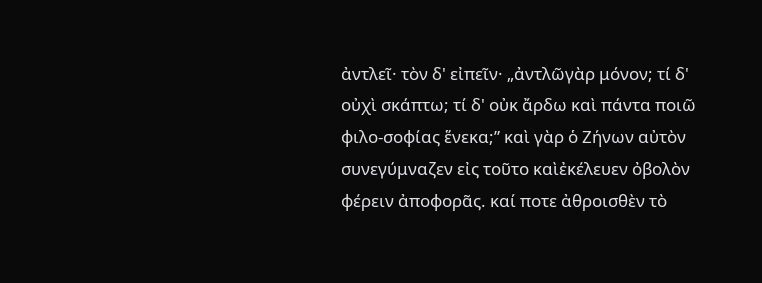ἀντλεῖ· τὸν δ' εἰπεῖν· „ἀντλῶγὰρ μόνον; τί δ' οὐχὶ σκάπτω; τί δ' οὐκ ἄρδω καὶ πάντα ποιῶ φιλο-σοφίας ἕνεκα;” καὶ γὰρ ὁ Ζήνων αὐτὸν συνεγύμναζεν εἰς τοῦτο καὶἐκέλευεν ὀβολὸν φέρειν ἀποφορᾶς. καί ποτε ἀθροισθὲν τὸ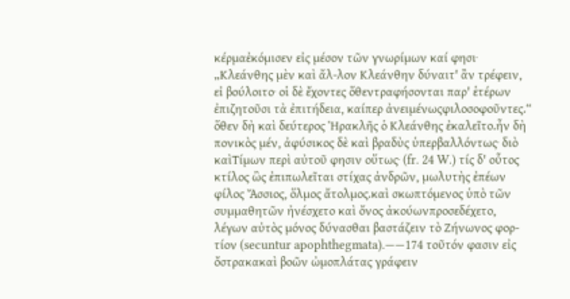κέρμαἐκόμισεν εἰς μέσον τῶν γνωρίμων καί φησι· „Κλεάνθης μὲν καὶ ἄλ-λον Κλεάνθην δύναιτ' ἂν τρέφειν, εἰ βούλοιτο· οἱ δὲ ἔχοντες ὅθεντραφήσονται παρ' ἑτέρων ἐπιζητοῦσι τὰ ἐπιτήδεια, καίπερ ἀνειμένωςφιλοσοφοῦντες.“ ὅθεν δὴ καὶ δεύτερος Ἡρακλῆς ὁ Κλεάνθης ἐκαλεῖτο.ἦν δὴ πονικὸς μέν, ἀφύσικος δὲ καὶ βραδὺς ὑπερβαλλόντως· διὸ καὶΤίμων περὶ αὐτοῦ φησιν οὕτως· (fr. 24 W.) τίς δ' οὗτος κτίλος ὣς ἐπιπωλεῖται στίχας ἀνδρῶν, μωλυτὴς ἐπέων φίλος Ἄσσιος, ὅλμος ἄτολμος.καὶ σκωπτόμενος ὑπὸ τῶν συμμαθητῶν ἠνέσχετο καὶ ὄνος ἀκούωνπροσεδέχετο, λέγων αὐτὸς μόνος δύνασθαι βαστάζειν τὸ Ζήνωνος φορ-τίον (secuntur apophthegmata).——174 τοῦτόν φασιν εἰς ὄστρακακαὶ βοῶν ὠμοπλάτας γράφειν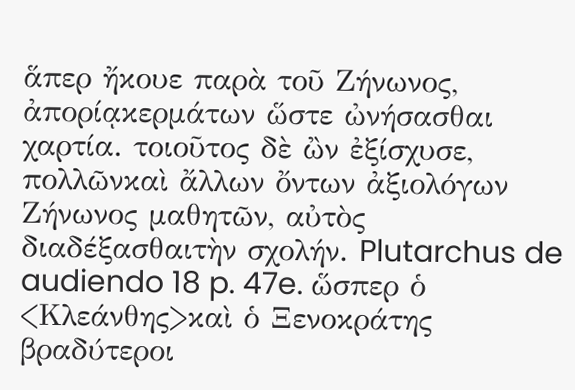ἅπερ ἤκουε παρὰ τοῦ Ζήνωνος, ἀπορίᾳκερμάτων ὥστε ὠνήσασθαι χαρτία. τοιοῦτος δὲ ὢν ἐξίσχυσε, πολλῶνκαὶ ἄλλων ὄντων ἀξιολόγων Ζήνωνος μαθητῶν, αὐτὸς διαδέξασθαιτὴν σχολήν. Plutarchus de audiendo 18 p. 47e. ὥσπερ ὁ <Κλεάνθης>καὶ ὁ Ξενοκράτης βραδύτεροι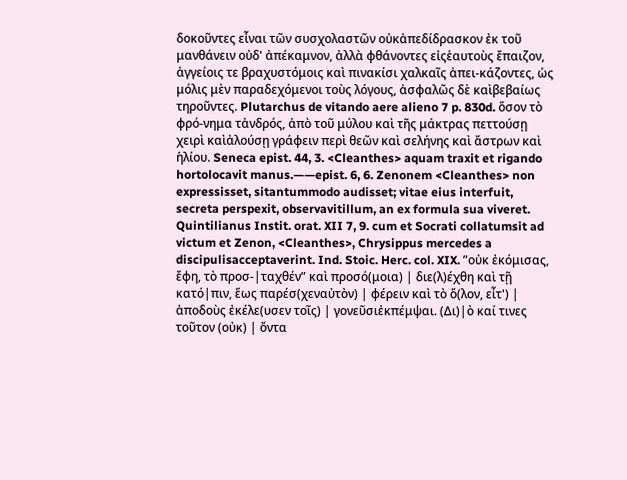δοκοῦντες εἶναι τῶν συσχολαστῶν οὐκἀπεδίδρασκον ἐκ τοῦ μανθάνειν οὐδ' ἀπέκαμνον, ἀλλὰ φθάνοντες εἰςἑαυτοὺς ἔπαιζον, ἀγγείοις τε βραχυστόμοις καὶ πινακίσι χαλκαῖς ἀπει-κάζοντες, ὡς μόλις μὲν παραδεχόμενοι τοὺς λόγους, ἀσφαλῶς δὲ καὶβεβαίως τηροῦντες. Plutarchus de vitando aere alieno 7 p. 830d. ὅσον τὸ φρό-νημα τἀνδρός, ἀπὸ τοῦ μύλου καὶ τῆς μάκτρας πεττούσῃ χειρὶ καὶἀλούσῃ γράφειν περὶ θεῶν καὶ σελήνης καὶ ἄστρων καὶ ἡλίου. Seneca epist. 44, 3. <Cleanthes> aquam traxit et rigando hortolocavit manus.——epist. 6, 6. Zenonem <Cleanthes> non expressisset, sitantummodo audisset; vitae eius interfuit, secreta perspexit, observavitillum, an ex formula sua viveret. Quintilianus Instit. orat. XII 7, 9. cum et Socrati collatumsit ad victum et Zenon, <Cleanthes>, Chrysippus mercedes a discipulisacceptaverint. Ind. Stoic. Herc. col. XIX. ”οὐκ ἐκόμισας, ἔφη, τὸ προσ-|ταχθέν” καὶ προσό(μοια) | διε(λ)έχθη καὶ τῇ κατό|πιν, ἕως παρέσ(χεναὐτὸν) | φέρειν καὶ τὸ ὅ(λον, εἶτ') | ἀποδοὺς ἐκέλε(υσεν τοῖς) | γονεῦσιἐκπέμψαι. (Δι)|ὸ καί τινες τοῦτον (οὐκ) | ὄντα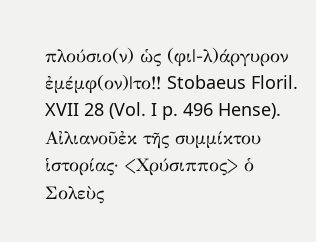πλούσιο(ν) ὡς (φι|-λ)άργυρον ἐμέμφ(ον)|το!! Stobaeus Floril. XVII 28 (Vol. I p. 496 Hense). Αἰλιανοῦἐκ τῆς συμμίκτου ἱστορίας· <Χρύσιππος> ὁ Σολεὺς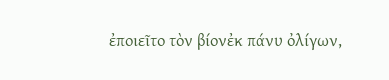ἐποιεῖτο τὸν βίονἐκ πάνυ ὀλίγων,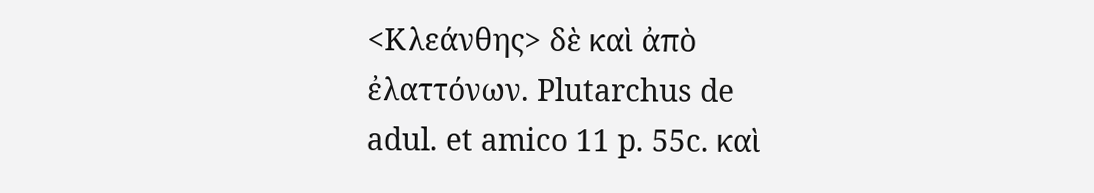<Κλεάνθης> δὲ καὶ ἀπὸ ἐλαττόνων. Plutarchus de adul. et amico 11 p. 55c. καὶ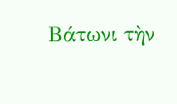Βάτωνι τὴν